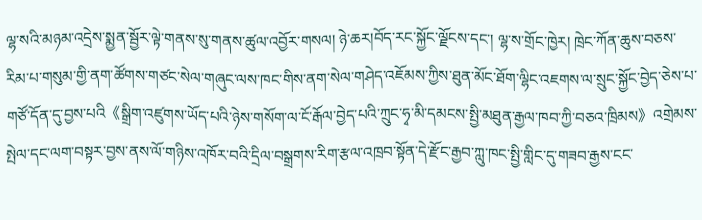ལྷ་སའི་མཉམ་འདྲེས་སྨྱན་སྦྱོར་ལྟེ་གནས་སུ་གནས་ཚུལ་འབྱོར་གསལ། ཉེ་ཆར།བོད་རང་སྐྱོང་ལྗོངས་དང་། ལྷ་ས་གྲོང་ཁྱེར། ཁྲེང་ཀོན་ཆུས་བཅས་རིམ་པ་གསུམ་གྱི་ནག་ཚོགས་གཙང་སེལ་གཞུང་ལས་ཁང་གིས་ནག་སེལ་གཤེད་འཇོམས་ཀྱིས་ཐུན་མོང་ཐོག་ལྷིང་འཇགས་ལ་སྲུང་སྐྱོང་བྱེད་ཅེས་པ་གཙོ་དོན་དུ་བྱས་པའི《སྒྲིག་འཛུགས་ཡོད་པའི་ཉེས་གསོག་ལ་ངོ་རྒོལ་བྱེད་པའི་ཀྲུང་ཧྭ་མི་དམངས་སྤྱི་མཐུན་རྒྱལ་ཁབ་ཀྱི་བཅའ་ཁྲིམས》འགྲེམས་སྤེལ་དང་ལག་བསྟར་བྱས་ནས་ལོ་གཉིས་འཁོར་བའི་དྲིལ་བསྒྲགས་རིག་རྩལ་འཁྲབ་སྟོན་དེ་རྫོང་རྒྱབ་ཀླུ་ཁང་སྤྱི་གླིང་དུ་གཟབ་རྒྱས་ངང་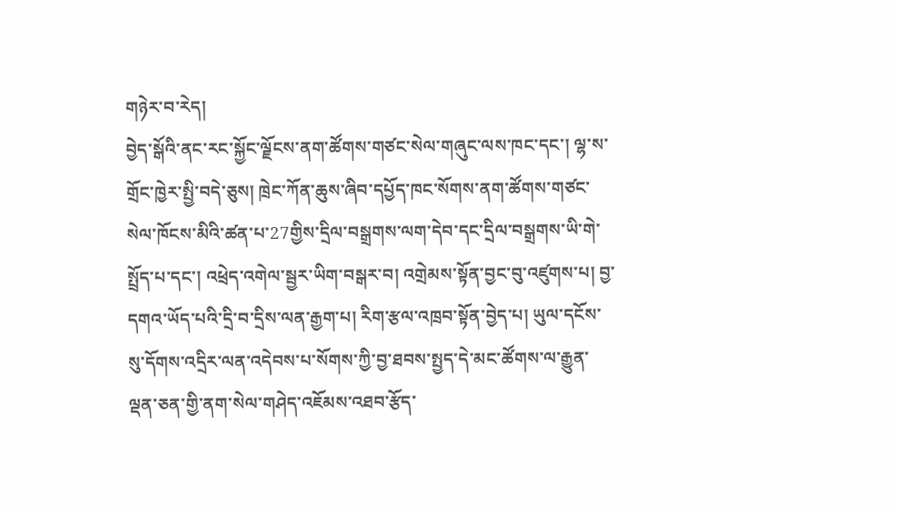གཉེར་བ་རེད།
བྱེད་སྒོའི་ནང་རང་སྐྱོང་ལྗོངས་ནག་ཚོགས་གཙང་སེལ་གཞུང་ལས་ཁང་དང་། ལྷ་ས་གྲོང་ཁྱེར་སྤྱི་བདེ་ཅུས། ཁྲེང་ཀོན་ཆུས་ཞིབ་དཔྱོད་ཁང་སོགས་ནག་ཚོགས་གཙང་སེལ་ཁོངས་མིའི་ཚན་པ་27གྱིས་དྲིལ་བསྒྲགས་ལག་དེབ་དང་དྲིལ་བསྒྲགས་ཡི་གེ་སྤྲོད་པ་དང་། འཕྲེད་འགེལ་སྦྱར་ཡིག་བསྒར་བ། འགྲེམས་སྟོན་བྱང་བུ་འཛུགས་པ། བྱ་དགའ་ཡོད་པའི་དྲི་བ་དྲིས་ལན་རྒྱག་པ། རིག་རྩལ་འཁྲབ་སྟོན་བྱེད་པ། ཡུལ་དངོས་སུ་དོགས་འདྲིར་ལན་འདེབས་པ་སོགས་ཀྱི་བྱ་ཐབས་སྤྱད་དེ་མང་ཚོགས་ལ་རྒྱུན་ལྡན་ཅན་གྱི་ནག་སེལ་གཤེད་འཇོམས་འཐབ་རྩོད་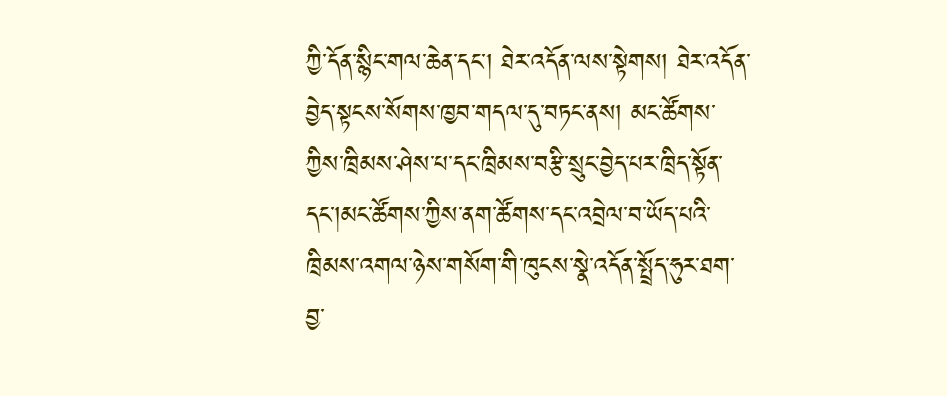ཀྱི་དོན་སྙིང་གལ་ཆེན་དང་། ཐེར་འདོན་ལས་སྟེགས། ཐེར་འདོན་བྱེད་སྟངས་སོགས་ཁྱབ་གདལ་དུ་བཏང་ནས། མང་ཚོགས་ཀྱིས་ཁྲིམས་ཤེས་པ་དང་ཁྲིམས་བརྩི་སྲུང་བྱེད་པར་ཁྲིད་སྟོན་དང་།མང་ཚོགས་ཀྱིས་ནག་ཚོགས་དང་འབྲེལ་བ་ཡོད་པའི་ཁྲིམས་འགལ་ཉེས་གསོག་གི་ཁུངས་སྣེ་འདོན་སྤྲོད་ཧུར་ཐག་བྱ་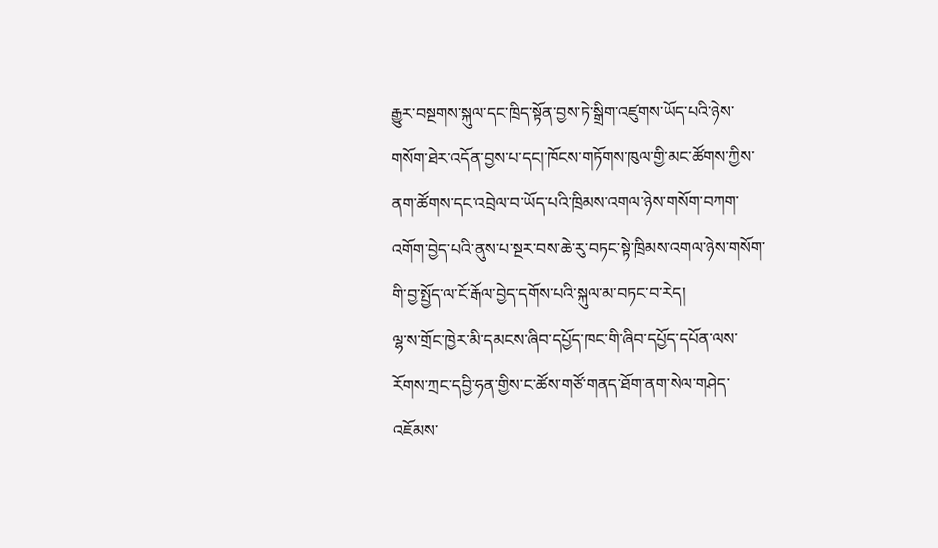རྒྱུར་བསྔགས་སྐུལ་དང་ཁྲིད་སྟོན་བྱས་ཏེ་སྒྲིག་འཛུགས་ཡོད་པའི་ཉེས་གསོག་ཐེར་འདོན་བྱས་པ་དང།་ཁོངས་གཏོགས་ཁུལ་གྱི་མང་ཚོགས་ཀྱིས་ནག་ཚོགས་དང་འབྲེལ་བ་ཡོད་པའི་ཁྲིམས་འགལ་ཉེས་གསོག་བཀག་འགོག་བྱེད་པའི་ནུས་པ་སྔར་བས་ཆེ་རུ་བཏང་སྟེ་ཁྲིམས་འགལ་ཉེས་གསོག་གི་བྱ་སྤྱོད་ལ་ངོ་རྒོལ་བྱེད་དགོས་པའི་སྐུལ་མ་བཏང་བ་རེད།
ལྷ་ས་གྲོང་ཁྱེར་མི་དམངས་ཞིབ་དཔྱོད་ཁང་གི་ཞིབ་དཔྱོད་དཔོན་ལས་རོགས་ཀྲང་དབྱི་ཧན་གྱིས་ང་ཚོས་གཙོ་གནད་ཐོག་ནག་སེལ་གཤེད་འཇོམས་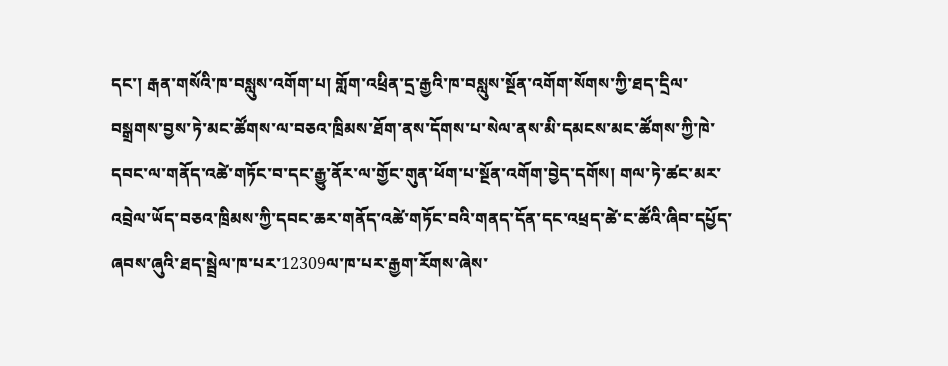དང་། རྒན་གསོའི་ཁ་བསླུས་འགོག་པ། གློག་འཕྲིན་དྲ་རྒྱའི་ཁ་བསླུས་སྔོན་འགོག་སོགས་ཀྱི་ཐད་དྲིལ་བསྒྲགས་བྱས་ཏེ་མང་ཚོགས་ལ་བཅའ་ཁྲིམས་ཐོག་ནས་དོགས་པ་སེལ་ནས་མི་དམངས་མང་ཚོགས་ཀྱི་ཁེ་དབང་ལ་གནོད་འཚེ་གཏོང་བ་དང་རྒྱུ་ནོར་ལ་གྱོང་གུན་ཕོག་པ་སྔོན་འགོག་བྱེད་དགོས། གལ་ཏེ་ཚང་མར་འབྲེལ་ཡོད་བཅའ་ཁྲིམས་ཀྱི་དབང་ཆར་གནོད་འཚེ་གཏོང་བའི་གནད་དོན་དང་འཕྲད་ཚེ་ང་ཚོའི་ཞིབ་དཔྱོད་ཞབས་ཞུའི་ཐད་སྦྲེལ་ཁ་པར་12309ལ་ཁ་པར་རྒྱག་རོགས་ཞེས་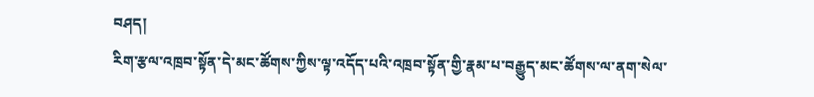བཤད།
རིག་རྩལ་འཁྲབ་སྟོན་དེ་མང་ཚོགས་ཀྱིས་ལྟ་འདོད་པའི་འཁྲབ་སྟོན་གྱི་རྣམ་པ་བརྒྱུད་མང་ཚོགས་ལ་ནག་སེལ་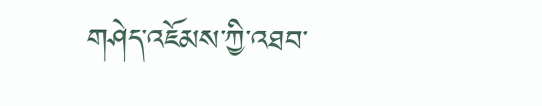གཤེད་འཇོམས་ཀྱི་འཐབ་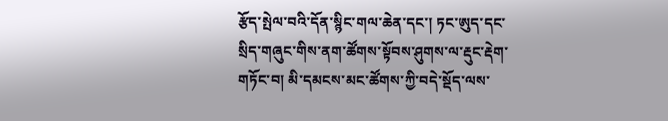རྩོད་སྤེལ་བའི་དོན་སྙིང་གལ་ཆེན་དང་། ཏང་ཨུད་དང་སྲིད་གཞུང་གིས་ནག་ཚོགས་སྟོབས་ཤུགས་ལ་རྡུང་རྡེག་གཏོང་བ། མི་དམངས་མང་ཚོགས་ཀྱི་བདེ་སྡོད་ལས་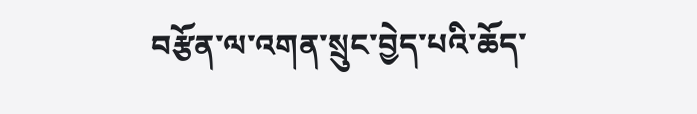བརྩོན་ལ་འགན་སྲུང་བྱེད་པའི་ཆོད་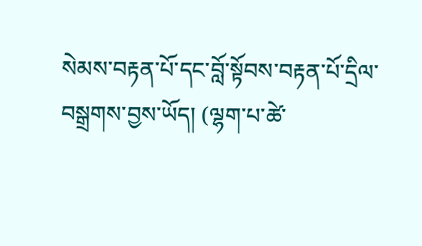སེམས་བརྟན་པོ་དང་བློ་སྟོབས་བརྟན་པོ་དྲིལ་བསྒྲགས་བྱས་ཡོད། (ལྷག་པ་ཚེ་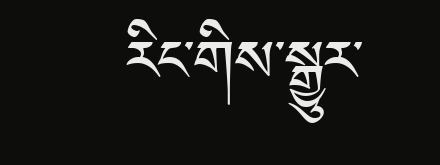རིང་གིས་སྒྱུར་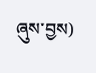ཞུས་བྱས)